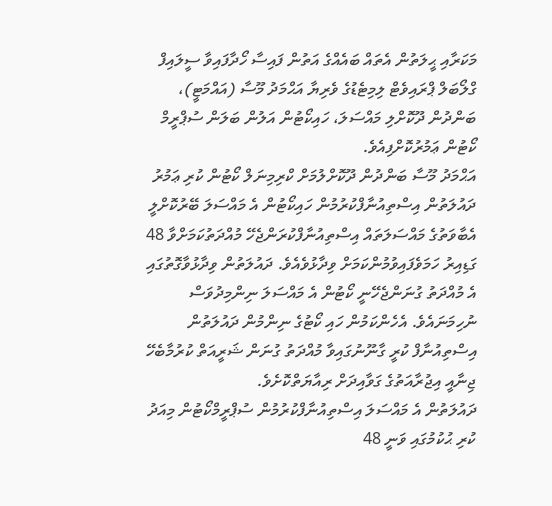މަކަރާއި ޙީލަތުން އެތައް ބައެއްގެ އަތުން ފައިސާ ހޯދާފައިވާ ސީލައިފް ގްލޯބަލް ޕްރައިވެޓް ލިމިޓެޑުގެ ވެރިޔާ އަޙްމަދު މޫސާ (އައްމަޓީ)، ބަންދުން ދޫކޮށްލި މައްސަލަ، ހައިކޯޓުން އަލުން ބަލަން ސުޕްރީމް ކޯޓުން ޢަމުރުކޮށްފިއެވެ.
އަޙްމަދު މޫސާ ބަންދުން ދޫކޮށްލުމަށް ކްރިމިނަލް ކޯޓުން ކުރި ޢަމުރު ދައުލަތުން އިސްތިއުނާފްކުރުމުން ހައިކޯޓުން އެ މައްސަލަ ބޭރުކޮށްލީ އެބާވަތުގެ މައްސަލަތައް އިސްތިއުނާފްކުރަންޖެހޭ މުއްދަތުކަމަށްވާ 48 ގަޑިއިރު ހަމަވެފައިވުމުންކަމަށް ވިދާޅުވެއެވެ. ދައުލަތުން ވިދާޅުވާގޮތުގައި އެ މުއްދަތު ގުނަންޖެހޭނީ ކޯޓުން އެ މައްސަލަ ނިންމިދުވަސް ނުހިމަނައެވެ. އެހެންކަމުން ހައި ކޯޓުގެ ނިންމުން ދައުލަތުން އިސްތިއުނާފް ކުރީ ގާނޫނުގައިވާ މުއްދަތު ގުނަން ޝަރީއަތް ކުރުމާބެހޭ ޖިނާއީ އިޖުރާއަތުގެ ގަވާއިދަށް ރިއާޔަތްކޮށެވެ.
ދައުލަތުން އެ މައްސަލަ އިސްތިއުނާފްކުރުމުން ސުޕްރީމްކޯޓުން މިއަދު ކުރި ޙުކުމުގައި ވަނީ 48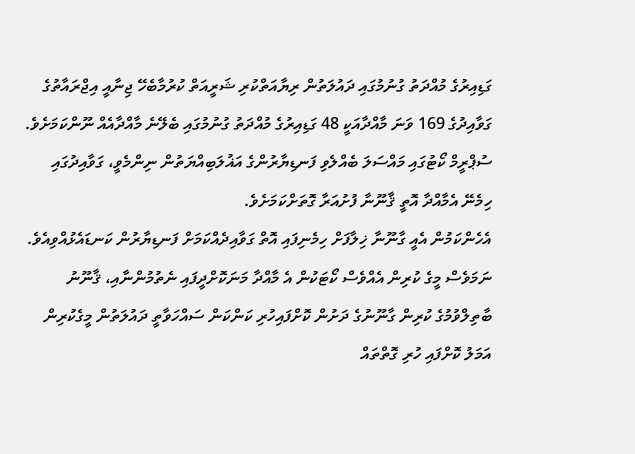ގަޑިއިރުގެ މުއްދަތު ގުނުމުގައި ދައުލަތުން ރިޔާއަތްކުރި ޝަރީއަތް ކުރުމާބެހޭ ޖިނާއީ އިޖްރައާތުގެ ގަވާއިދުގެ 169 ވަނަ މާއްދާއަކީ 48 ގަޑިއިރުގެ މުއްދަތު ގުނުމުގައި ބެލޭނެ މާއްދާއެއް ނޫންކަމަށެވެ. ސުޕްރީމް ކޯޓުގައި މައްސަލަ ބެއްލެވި ފަނޑިޔާރުންގެ އަޣުލަބިއްޔަތުން ނިންމެވީ، ގަވާއިދުގައި ހިމެނޭ އެމާއްދާ އޮތީ ޤާނޫނާ ފުށުއަރާ ގޮތަށްކަމަށެވެ.
އެހެންކަމުން އެއީ ގާނޫނާ ޚިލާފަށް ހިމެނިފައި އޮތް ގަވާއިދެއްކަމަށް ފަނޑިޔާރުން ކަނޑައެޅުއްވިއެވެ. ނަމަވެސް މީގެ ކުރިން އެއްވެސް ކޯޓަކުން އެ މާއްދާ މަނަކޮށްދީފައި ނެތުމުންނާއި، ޤާނޫނު ބާތިލްވުމުގެ ކުރިން ގާނޫނުގެ ދަށުން ކޮށްފައިހުރި ކަންކަން ސައްހަވާތީ ދައުލަތުން މީގެކުރިން އަމަލު ކޮށްފައި ހުރި ގޮތްތައް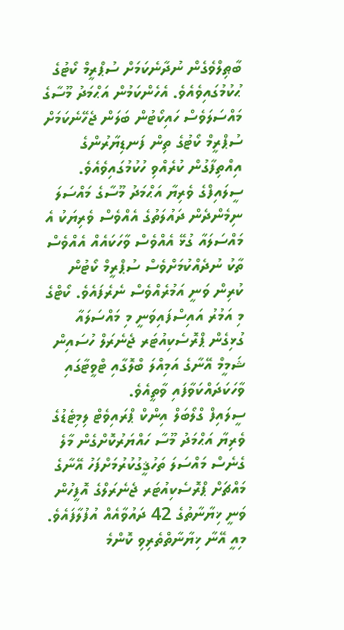ބާޠިލްވެގެން ނުދާނެކަމަށް ސުޕްރީމް ކޯޓުގެ ޙުކުމުގައިވެއެވެ. އެހެންކަމުން އަޙްމަދު މޫސާގެ މައްސަލަވެސް ހައިކޯޓުން ބަލަން ޖެހޭނެކަމަށް ސުޕްރީމް ކޯޓުގެ ތިން ފަނޑިޔާރުންގެ އިއްތިފާގުން ކުރެއްވި ހުކުމުގައިވެއެވެ.
ސީލައިފްގެ ވެރިޔާ އަޙްމަދު މޫސާގެ މައްސަލަ ނިމެންދެން ދައުލަތުގެ އެއްވެސް ވެރިޔަކު އެ މައްސަލައާ ގުޅޭ އެއްވެސް ވާހަކައެއް އެއްވެސް ތާކު ނުދެއްކުމަށްވެސް ސުޕްރީމް ކޯޓުން ކުރިން ވަނީ އަމުރެއްވެސް ނެރެފައެވެ. ކޯޓްގެ މި އަމުރު އައިސްފައިވަނީ މި މައްސަލައާ ގުޅިގެން ޕްރޮސެކިއުޓަރ ޖެނެރަލް ހުސައިން ޝަމީމް އޭނާގެ އަމިއްލަ ބްލޮގާއި ޓްވީޓާގައި ވާހަކަދައްކަވާފައި ވާތީއެވެ.
ސީލައިފް ގްލޯބަލް އިންކް ޕްރައިވެޓް ލިމިޓެޑުގެ ވެރިޔާ އަޙްމަދު މޫސާ ހައްޔަރުކޮށްގެން މާލެ ގެނެސް މައްސަލަ ތަހުޤީގުކުރުމަށްފަހު އޭނާގެ މައްޗަށް ޕްރޮސެކިއުޓަރ ޖެނެރަލްގެ އޮފީހުން ވަނީ ޚިޔާނާތުގެ 42 ދައުވާއެއް އުފުލާފައެވެ. މިއީ އޭނާ ޚިޔާނާތްތެރިވި ކޮންމެ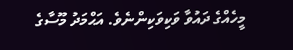މީހެއްގެ ދައުވާ ވަކިވަކިންނެވެ. އަޙްމަދު މޫސާގެ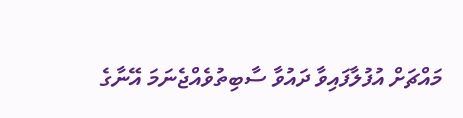މައްޗަށް އުފުލާފައިވާ ދައުވާ ސާބިތުވެއްޖެނަމަ އޭނާގެ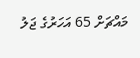މައްޗަށް 65 އަހަރުގެ ޖަލު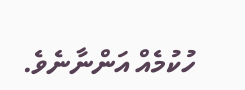ހުކުމެއް އަންނާނެވެ.